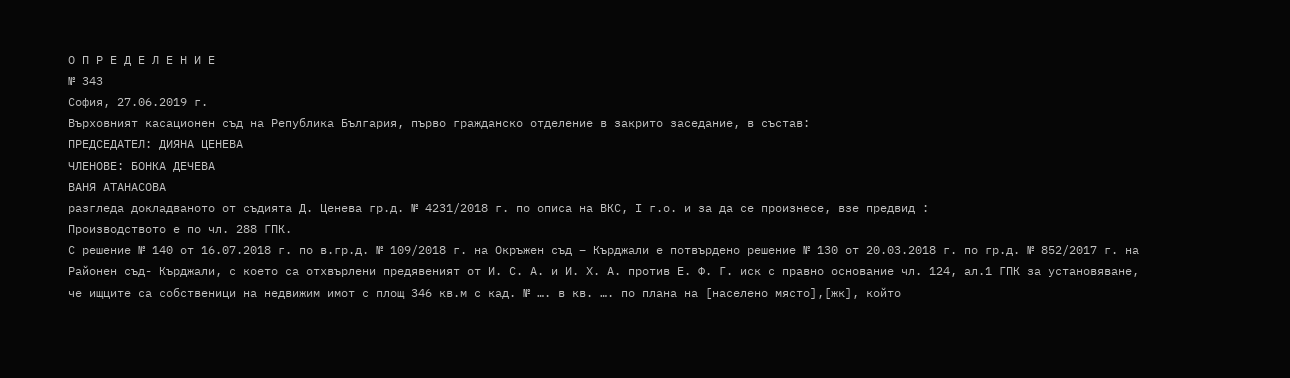О П Р Е Д Е Л Е Н И Е
№ 343
София, 27.06.2019 г.
Върховният касационен съд на Република България, първо гражданско отделение в закрито заседание, в състав:
ПРЕДСЕДАТЕЛ: ДИЯНА ЦЕНЕВА
ЧЛЕНОВЕ: БОНКА ДЕЧЕВА
ВАНЯ АТАНАСОВА
разгледа докладваното от съдията Д. Ценева гр.д. № 4231/2018 г. по описа на ВКС, І г.о. и за да се произнесе, взе предвид :
Производството е по чл. 288 ГПК.
С решение № 140 от 16.07.2018 г. по в.гр.д. № 109/2018 г. на Окръжен съд – Кърджали е потвърдено решение № 130 от 20.03.2018 г. по гр.д. № 852/2017 г. на Районен съд- Кърджали, с което са отхвърлени предявеният от И. С. А. и И. Х. А. против Е. Ф. Г. иск с правно основание чл. 124, ал.1 ГПК за установяване, че ищците са собственици на недвижим имот с площ 346 кв.м с кад. № …. в кв. …. по плана на [населено място],[жк], който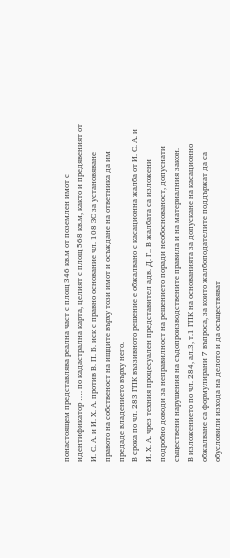понастоящем представлява реална част с площ 346 кв.м от поземлен имот с идентификатор …. по кадастрална карта, целият с площ 568 кв.м, както и предявеният от И. С. А. и И. Х. А. против В. П. Б. иск с правно основание чл. 108 ЗС за установяване правото на собственост на ищците върху този имот и осъждане на ответника да им предаде владението върху него.
В срока по чл. 283 ГПК въззивното решение е обжалвано с касационна жалба от И. С. А. и И. Х. А. чрез техния процесуален представител адв. Д. Г.. В жалбата са изложени подробно доводи за неправилност на решението поради необоснованост, допуснати съществени нарушения на съдопроизводствените правила и на материалния закон.
В изложението по чл. 284, ал.3, т.1 ГПК на основанията за допускане на касационно обжалване са формулирани 7 въпроса, за които жалбоподателите поддържат да са обусловили изхода на делото и да осъществяват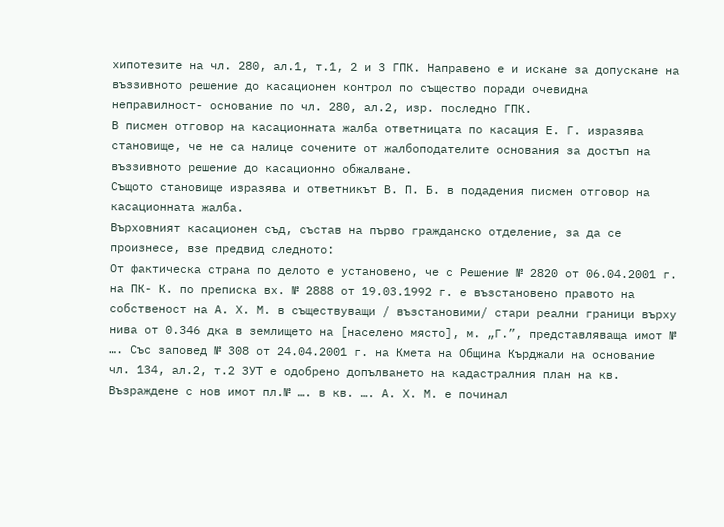хипотезите на чл. 280, ал.1, т.1, 2 и 3 ГПК. Направено е и искане за допускане на въззивното решение до касационен контрол по същество поради очевидна неправилност- основание по чл. 280, ал.2, изр. последно ГПК.
В писмен отговор на касационната жалба ответницата по касация Е. Г. изразява становище, че не са налице сочените от жалбоподателите основания за достъп на въззивното решение до касационно обжалване.
Същото становище изразява и ответникът В. П. Б. в подадения писмен отговор на касационната жалба.
Върховният касационен съд, състав на първо гражданско отделение, за да се произнесе, взе предвид следното:
От фактическа страна по делото е установено, че с Решение № 2820 от 06.04.2001 г. на ПК- К. по преписка вх. № 2888 от 19.03.1992 г. е възстановено правото на собственост на А. Х. М. в съществуващи / възстановими/ стари реални граници върху нива от 0.346 дка в землището на [населено място], м. „Г.”, представляваща имот № …. Със заповед № 308 от 24.04.2001 г. на Кмета на Община Кърджали на основание чл. 134, ал.2, т.2 ЗУТ е одобрено допълването на кадастралния план на кв. Възраждене с нов имот пл.№ …. в кв. …. А. Х. М. е починал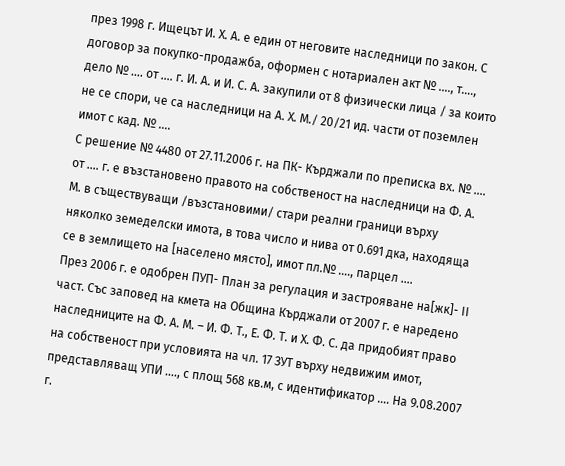през 1998 г. Ищецът И. Х. А. е един от неговите наследници по закон. С договор за покупко-продажба, оформен с нотариален акт № …., т…., дело № …. от …. г. И. А. и И. С. А. закупили от 8 физически лица / за които не се спори, че са наследници на А. Х. М./ 20/21 ид. части от поземлен имот с кад. № ….
С решение № 4480 от 27.11.2006 г. на ПК- Кърджали по преписка вх. № …. от …. г. е възстановено правото на собственост на наследници на Ф. А. М. в съществуващи /възстановими/ стари реални граници върху няколко земеделски имота, в това число и нива от 0.691 дка, находяща се в землището на [населено място], имот пл.№ …., парцел ….
През 2006 г. е одобрен ПУП- План за регулация и застрояване на[жк]- ІІ част. Със заповед на кмета на Община Кърджали от 2007 г. е наредено наследниците на Ф. А. М. – И. Ф. Т., Е. Ф. Т. и Х. Ф. С. да придобият право на собственост при условията на чл. 17 ЗУТ върху недвижим имот, представляващ УПИ …., с площ 568 кв.м, с идентификатор …. На 9.08.2007 г.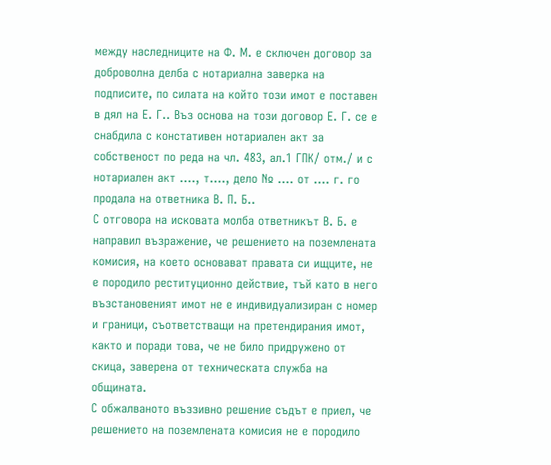между наследниците на Ф. М. е сключен договор за доброволна делба с нотариална заверка на подписите, по силата на който този имот е поставен в дял на Е. Г.. Въз основа на този договор Е. Г. се е снабдила с констативен нотариален акт за собственост по реда на чл. 483, ал.1 ГПК/ отм./ и с нотариален акт …., т…., дело № …. от …. г. го продала на ответника В. П. Б..
С отговора на исковата молба ответникът В. Б. е направил възражение, че решението на поземлената комисия, на което основават правата си ищците, не е породило реституционно действие, тъй като в него възстановеният имот не е индивидуализиран с номер и граници, съответстващи на претендирания имот, както и поради това, че не било придружено от скица, заверена от техническата служба на общината.
С обжалваното въззивно решение съдът е приел, че решението на поземлената комисия не е породило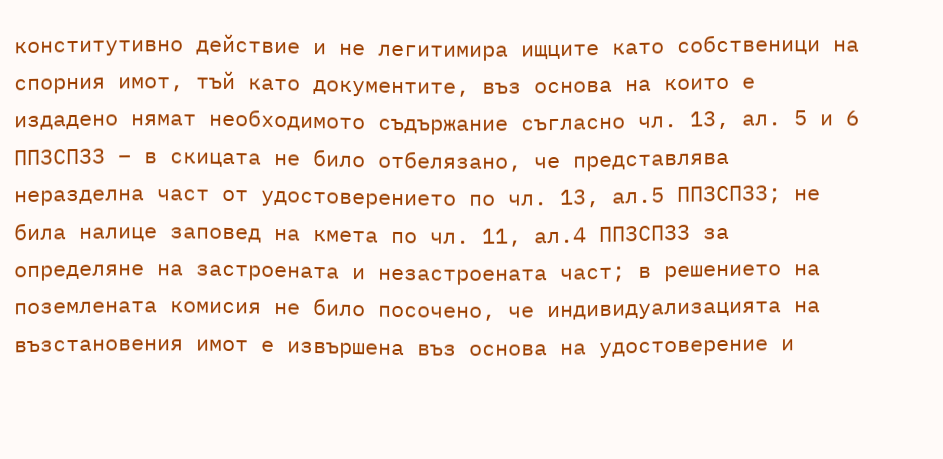конститутивно действие и не легитимира ищците като собственици на спорния имот, тъй като документите, въз основа на които е издадено нямат необходимото съдържание съгласно чл. 13, ал. 5 и 6 ППЗСПЗЗ – в скицата не било отбелязано, че представлява неразделна част от удостоверението по чл. 13, ал.5 ППЗСПЗЗ; не била налице заповед на кмета по чл. 11, ал.4 ППЗСПЗЗ за определяне на застроената и незастроената част; в решението на поземлената комисия не било посочено, че индивидуализацията на възстановения имот е извършена въз основа на удостоверение и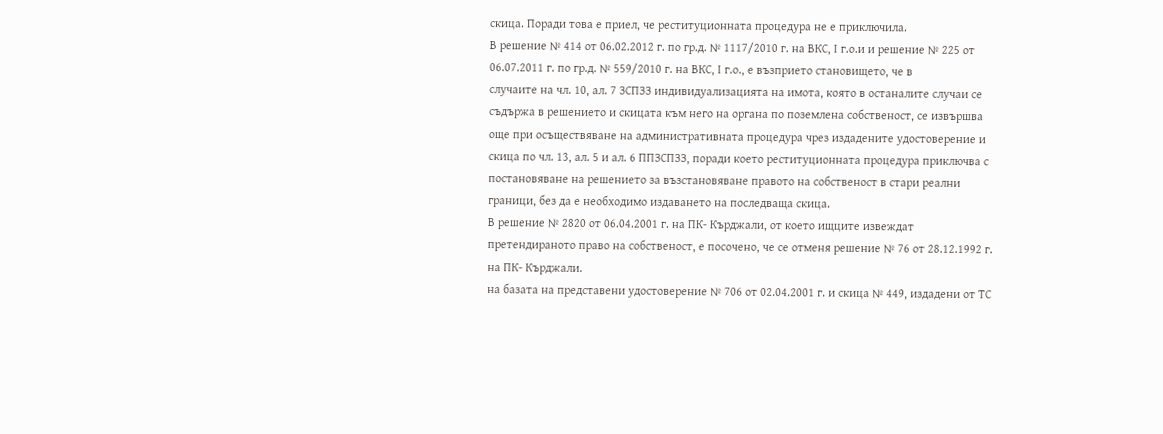скица. Поради това е приел, че реституционната процедура не е приключила.
В решение № 414 от 06.02.2012 г. по гр.д. № 1117/2010 г. на ВКС, І г.о.и и решение № 225 от 06.07.2011 г. по гр.д. № 559/2010 г. на ВКС, І г.о., е възприето становището, че в
случаите на чл. 10, ал. 7 ЗСПЗЗ индивидуализацията на имота, която в останалите случаи се съдържа в решението и скицата към него на органа по поземлена собственост, се извършва още при осъществяване на административната процедура чрез издадените удостоверение и скица по чл. 13, ал. 5 и ал. 6 ППЗСПЗЗ, поради което реституционната процедура приключва с постановяване на решението за възстановяване правото на собственост в стари реални граници, без да е необходимо издаването на последваща скица.
В решение № 2820 от 06.04.2001 г. на ПК- Кърджали, от което ищците извеждат претендираното право на собственост, е посочено, че се отменя решение № 76 от 28.12.1992 г. на ПК- Кърджали.
на базата на представени удостоверение № 706 от 02.04.2001 г. и скица № 449, издадени от ТС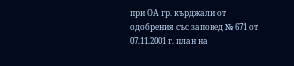при ОА гр. кърджали от одобрения със заповед № 671 от 07.11.2001 г. план на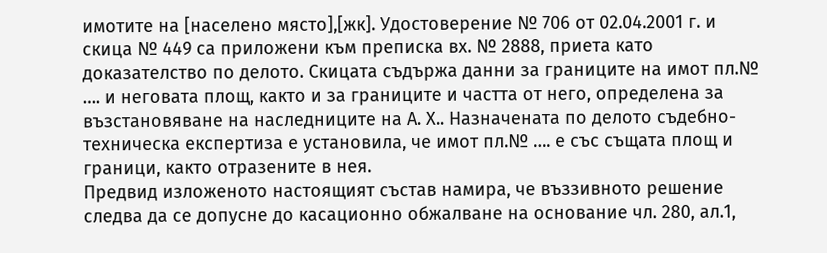имотите на [населено място],[жк]. Удостоверение № 706 от 02.04.2001 г. и скица № 449 са приложени към преписка вх. № 2888, приета като доказателство по делото. Скицата съдържа данни за границите на имот пл.№ …. и неговата площ, както и за границите и частта от него, определена за възстановяване на наследниците на А. Х.. Назначената по делото съдебно- техническа експертиза е установила, че имот пл.№ …. е със същата площ и граници, както отразените в нея.
Предвид изложеното настоящият състав намира, че въззивното решение следва да се допусне до касационно обжалване на основание чл. 280, ал.1,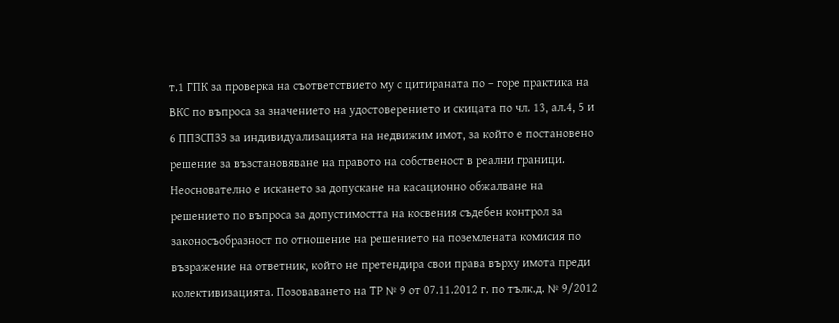т.1 ГПК за проверка на съответствието му с цитираната по – горе практика на ВКС по въпроса за значението на удостоверението и скицата по чл. 13, ал.4, 5 и 6 ППЗСПЗЗ за индивидуализацията на недвижим имот, за който е постановено решение за възстановяване на правото на собственост в реални граници.
Неоснователно е искането за допускане на касационно обжалване на решението по въпроса за допустимостта на косвения съдебен контрол за законосъобразност по отношение на решението на поземлената комисия по възражение на ответник, който не претендира свои права върху имота преди колективизацията. Позоваването на ТР № 9 от 07.11.2012 г. по тълк.д. № 9/2012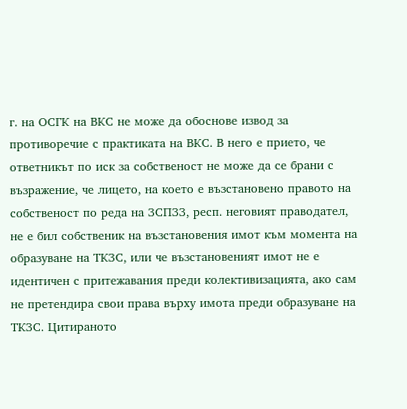г. на ОСГК на ВКС не може да обоснове извод за противоречие с практиката на ВКС. В него е прието, че ответникът по иск за собственост не може да се брани с възражение, че лицето, на което е възстановено правото на собственост по реда на ЗСПЗЗ, респ. неговият праводател, не е бил собственик на възстановения имот към момента на образуване на ТКЗС, или че възстановеният имот не е идентичен с притежавания преди колективизацията, ако сам не претендира свои права върху имота преди образуване на ТКЗС. Цитираното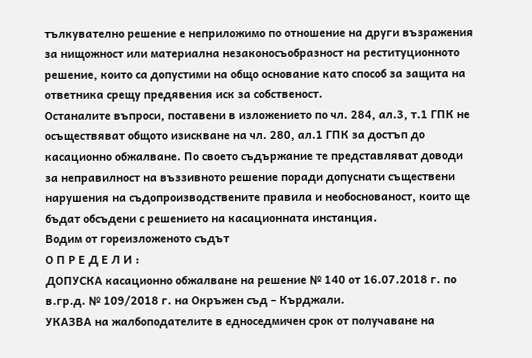тълкувателно решение е неприложимо по отношение на други възражения за нищожност или материална незаконосъобразност на реституционното решение, които са допустими на общо основание като способ за защита на ответника срещу предявения иск за собственост.
Останалите въпроси, поставени в изложението по чл. 284, ал.3, т.1 ГПК не осъществяват общото изискване на чл. 280, ал.1 ГПК за достъп до касационно обжалване. По своето съдържание те представляват доводи за неправилност на въззивното решение поради допуснати съществени нарушения на съдопроизводствените правила и необоснованост, които ще бъдат обсъдени с решението на касационната инстанция.
Водим от гореизложеното съдът
О П Р Е Д Е Л И :
ДОПУСКА касационно обжалване на решение № 140 от 16.07.2018 г. по в.гр.д. № 109/2018 г. на Окръжен съд – Кърджали.
УКАЗВА на жалбоподателите в едноседмичен срок от получаване на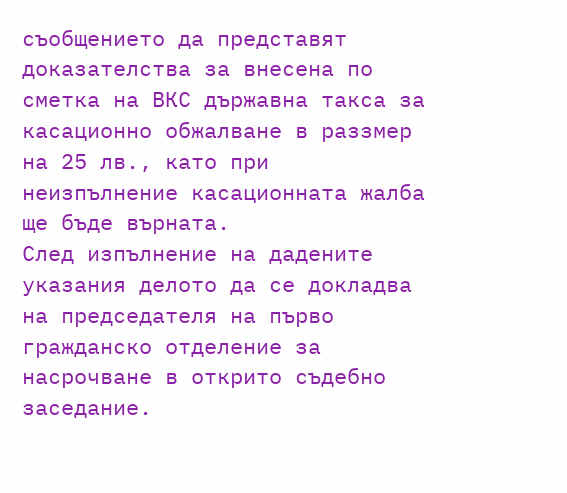съобщението да представят доказателства за внесена по сметка на ВКС държавна такса за касационно обжалване в раззмер на 25 лв., като при неизпълнение касационната жалба ще бъде върната.
След изпълнение на дадените указания делото да се докладва на председателя на първо гражданско отделение за насрочване в открито съдебно заседание.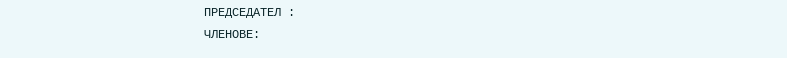ПРЕДСЕДАТЕЛ :
ЧЛЕНОВЕ: